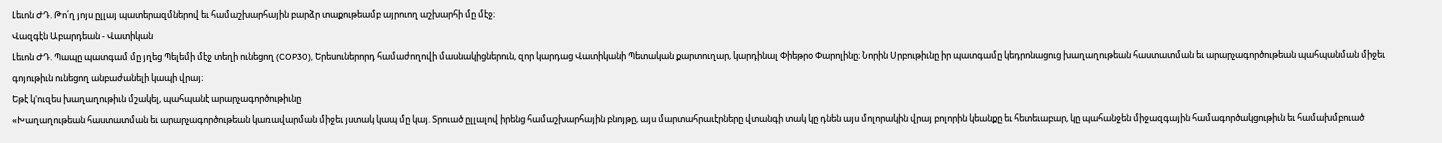Լեւոն ԺԴ. Թո՛ղ յոյս ըլլայ պատերազմներով եւ համաշխարհային բարձր տաքութեամբ այրուող աշխարհի մը մէջ։
Վազգէն Աբարդեան - Վատիկան
Լեւոն ԺԴ. Պապը պատգամ մը յղեց Պելեմի մէջ տեղի ունեցող (COP30), Երեսուներորդ համաժողովի մասնակիցներուն, զոր կարդաց Վատիկանի Պետական քարտուղար, կարդինալ Փիեթրօ Փարոլինը։ Նորին Սրբութիւնը իր պատգամը կեդրոնացուց խաղաղութեան հաստատման եւ արարչագործութեան պահպանման միջեւ գոյութիւն ունեցող անբաժանելի կապի վրայ։
Եթէ կ'ուզես խաղաղութիւն մշակել, պահպանէ արարչագործութիւնը
«Խաղաղութեան հաստատման եւ արարչագործութեան կառավարման միջեւ յստակ կապ մը կայ. Տրուած ըլլալով իրենց համաշխարհային բնոյթը, այս մարտահրաւէրները վտանգի տակ կը դնեն այս մոլորակին վրայ բոլորին կեանքը եւ հետեւաբար, կը պահանջեն միջազգային համագործակցութիւն եւ համախմբուած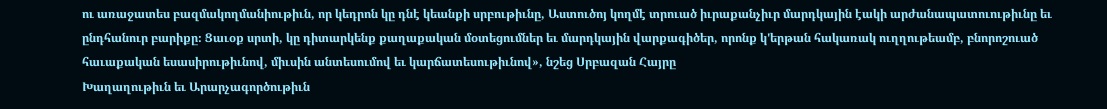ու առաջատես բազմակողմանիութիւն, որ կեդրոն կը դնէ կեանքի սրբութիւնը, Աստուծոյ կողմէ տրուած իւրաքանչիւր մարդկային էակի արժանապատուութիւնը եւ ընդհանուր բարիքը։ Ցաւօք սրտի, կը դիտարկենք քաղաքական մօտեցումներ եւ մարդկային վարքագիծեր, որոնք կ'երթան հակառակ ուղղութեամբ, բնորոշուած հաւաքական եսասիրութիւնով, միւսին անտեսումով եւ կարճատեսութիւնով», նշեց Սրբազան Հայրը
Խաղաղութիւն եւ Արարչագործութիւն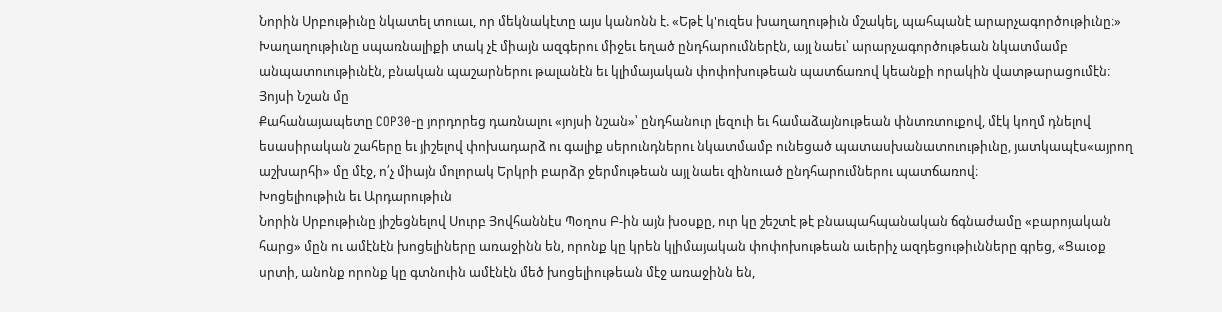Նորին Սրբութիւնը նկատել տուաւ, որ մեկնակէտը այս կանոնն է. «Եթէ կ'ուզես խաղաղութիւն մշակել, պահպանէ արարչագործութիւնը։» Խաղաղութիւնը սպառնալիքի տակ չէ միայն ազգերու միջեւ եղած ընդհարումներէն, այլ նաեւ՝ արարչագործութեան նկատմամբ անպատուութիւնէն, բնական պաշարներու թալանէն եւ կլիմայական փոփոխութեան պատճառով կեանքի որակին վատթարացումէն։
Յոյսի Նշան մը
Քահանայապետը COP30-ը յորդորեց դառնալու «յոյսի նշան»՝ ընդհանուր լեզուի եւ համաձայնութեան փնտռտուքով, մէկ կողմ դնելով եսասիրական շահերը եւ յիշելով փոխադարձ ու գալիք սերունդներու նկատմամբ ունեցած պատասխանատուութիւնը, յատկապէս«այրող աշխարհի» մը մէջ, ո՛չ միայն մոլորակ Երկրի բարձր ջերմութեան այլ նաեւ զինուած ընդհարումներու պատճառով։
Խոցելիութիւն եւ Արդարութիւն
Նորին Սրբութիւնը յիշեցնելով Սուրբ Յովհաննէս Պօղոս Բ-ին այն խօսքը, ուր կը շեշտէ թէ բնապահպանական ճգնաժամը «բարոյական հարց» մըն ու ամէնէն խոցելիները առաջինն են, որոնք կը կրեն կլիմայական փոփոխութեան աւերիչ ազդեցութիւնները գրեց, «Ցաւօք սրտի, անոնք որոնք կը գտնուին ամէնէն մեծ խոցելիութեան մէջ առաջինն են,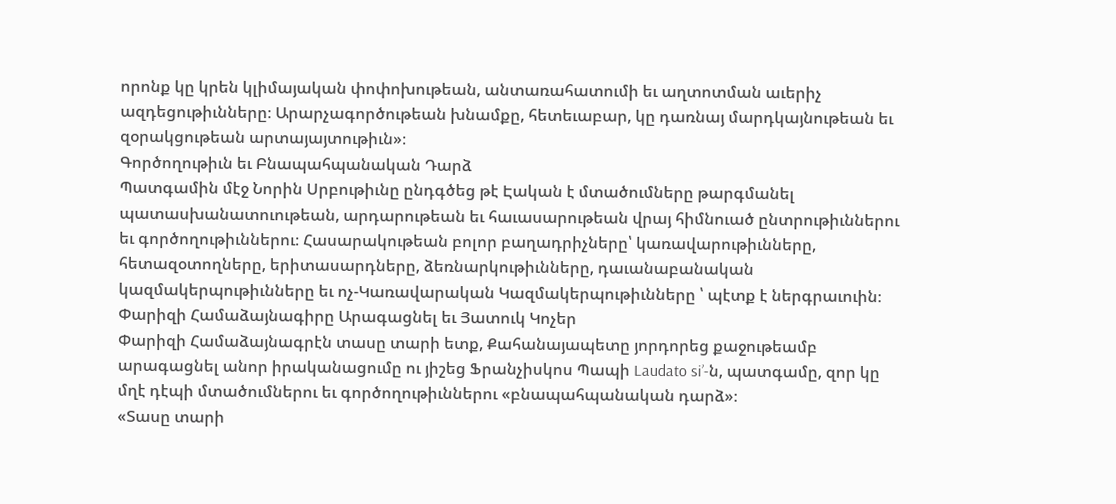որոնք կը կրեն կլիմայական փոփոխութեան, անտառահատումի եւ աղտոտման աւերիչ ազդեցութիւնները։ Արարչագործութեան խնամքը, հետեւաբար, կը դառնայ մարդկայնութեան եւ զօրակցութեան արտայայտութիւն»։
Գործողութիւն եւ Բնապահպանական Դարձ
Պատգամին մէջ Նորին Սրբութիւնը ընդգծեց թէ Էական է մտածումները թարգմանել պատասխանատուութեան, արդարութեան եւ հաւասարութեան վրայ հիմնուած ընտրութիւններու եւ գործողութիւններու։ Հասարակութեան բոլոր բաղադրիչները՝ կառավարութիւնները, հետազօտողները, երիտասարդները, ձեռնարկութիւնները, դաւանաբանական կազմակերպութիւնները եւ ոչ-Կառավարական Կազմակերպութիւնները ՝ պէտք է ներգրաւուին։
Փարիզի Համաձայնագիրը Արագացնել եւ Յատուկ Կոչեր
Փարիզի Համաձայնագրէն տասը տարի ետք, Քահանայապետը յորդորեց քաջութեամբ արագացնել անոր իրականացումը ու յիշեց Ֆրանչիսկոս Պապի Laudato si’-ն, պատգամը, զոր կը մղէ դէպի մտածումներու եւ գործողութիւններու «բնապահպանական դարձ»։
«Տասը տարի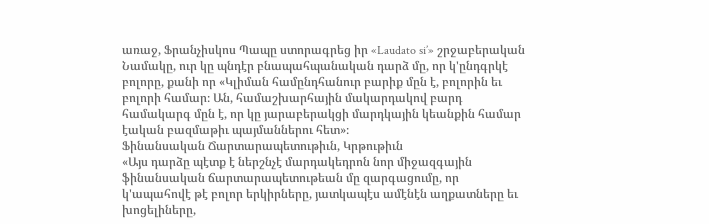առաջ, Ֆրանչիսկոս Պապը ստորագրեց իր «Laudato si’» շրջաբերական Նամակը, ուր կը պնդէր բնապահպանական դարձ մը, որ կ'ընդգրկէ բոլորը, քանի որ «Կլիման համընդհանուր բարիք մըն է, բոլորին եւ բոլորի համար։ Ան, համաշխարհային մակարդակով բարդ համակարգ մըն է, որ կը յարաբերակցի մարդկային կեանքին համար էական բազմաթիւ պայմաններու հետ»։
Ֆինանսական Ճարտարապետութիւն, Կրթութիւն
«Այս դարձը պէտք է ներշնչէ մարդակեդրոն նոր միջազգային ֆինանսական ճարտարապետութեան մը զարգացումը, որ կ'ապահովէ թէ բոլոր երկիրները, յատկապէս ամէնէն աղքատները եւ խոցելիները,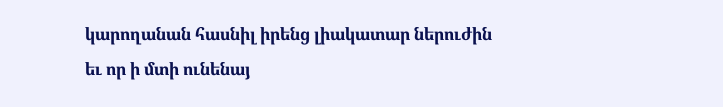կարողանան հասնիլ իրենց լիակատար ներուժին եւ որ ի մտի ունենայ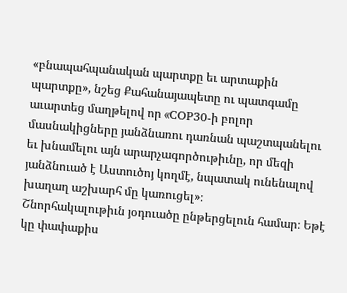«բնապահպանական պարտքը եւ արտաքին պարտքը», նշեց Քահանայապետը ու պատգամը աւարտեց մաղթելով որ «COP30-ի բոլոր մասնակիցները յանձնառու դառնան պաշտպանելու եւ խնամելու այն արարչագործութիւնը, որ մեզի յանձնուած է Աստուծոյ կողմէ, նպատակ ունենալով խաղաղ աշխարհ մը կառուցել»։
Շնորհակալութիւն յօդուածը ընթերցելուն համար։ Եթէ կը փափաքիս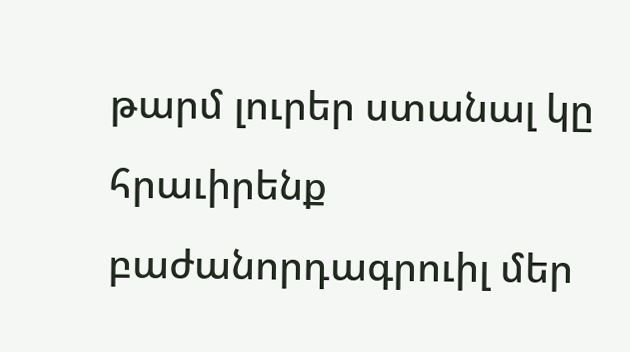թարմ լուրեր ստանալ կը հրաւիրենք բաժանորդագրուիլ մեր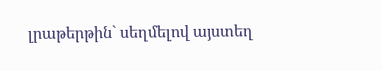լրաթերթին` սեղմելով այստեղ